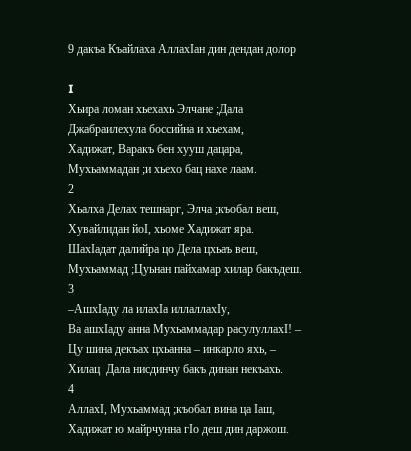9 дакъа Къайлаха АллахIан дин дендан долор

I
Хьира ломан хьехахь Элчане ;Дала
Джабраилехула боссийна и хьехам,
Хадижат, Варакъ бен хууш дацара,
Мухьаммадан ;и хьехо бац нахе лаам.
2
Хьалха Делах тешнарг, Элча ;къобал веш,
Хувайлидан йоI, хьоме Хадижат яра.
ШахIадат далийра цо Дела цхьаъ веш,
Мухьаммад ;Цуьнан пайхамар хилар бакъдеш.
3
–АшхIаду ла илахIа иллаллахIу,
Ва ашхIаду анна Мухьаммадар расулуллахI! –
Цу шина декъах цхьанна – инкарло яхь, –
Хилац  Дала нисдинчу бакъ динан некъахь.
4
АллахI, Мухьаммад ;къобал вина ца Iаш,
Хадижат ю майрчунна гIо деш дин даржош.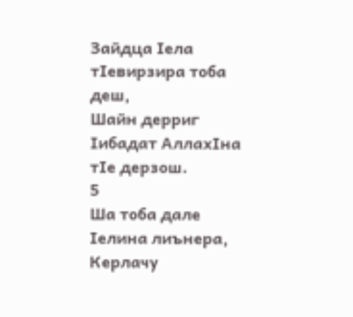Зайдца Iела тIевирзира тоба деш,
Шайн дерриг Iибадат АллахIна тIе дерзош.
5
Ша тоба дале Iелина лиънера,
Керлачу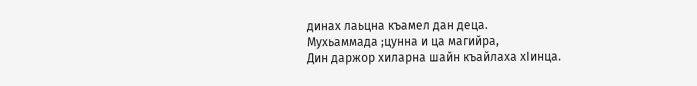динах лаьцна къамел дан деца.
Мухьаммада ;цунна и ца магийра,
Дин даржор хиларна шайн къайлаха хIинца.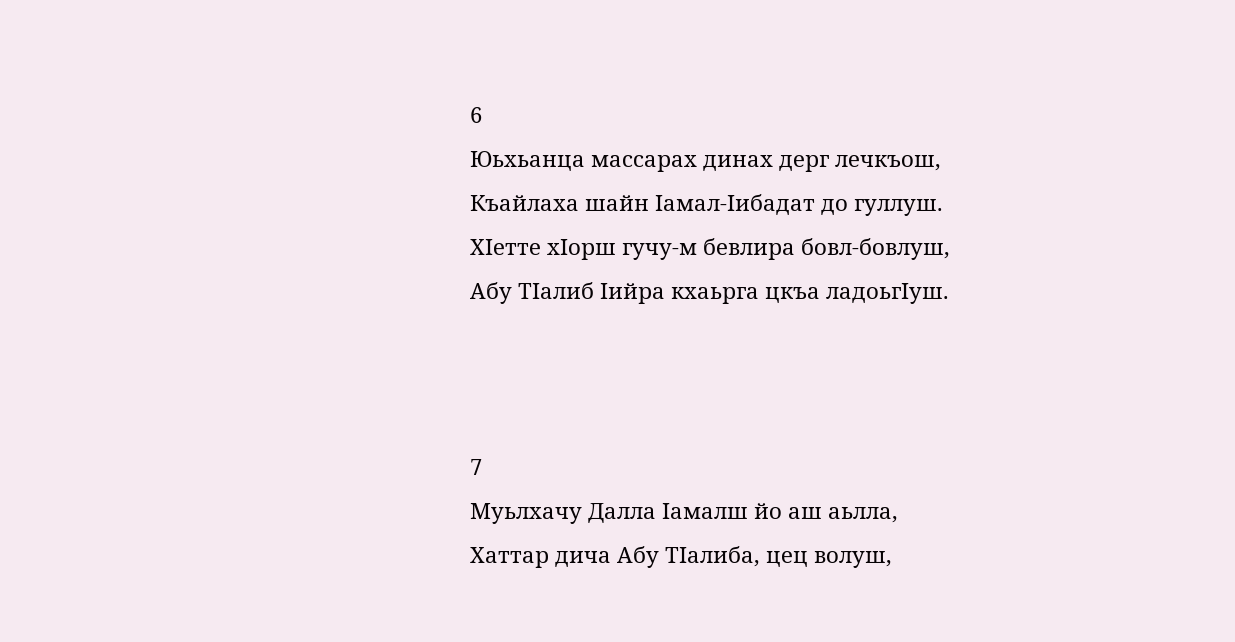6
Юьхьанца массарах динах дерг лечкъош,
Къайлаха шайн Iамал-Iибадат до гуллуш.
ХIетте хIорш гучу-м бевлира бовл-бовлуш,
Абу ТIалиб Iийра кхаьрга цкъа ладоьгIуш.



7
Муьлхачу Далла Iамалш йо аш аьлла,
Хаттар дича Абу ТIалиба, цец волуш,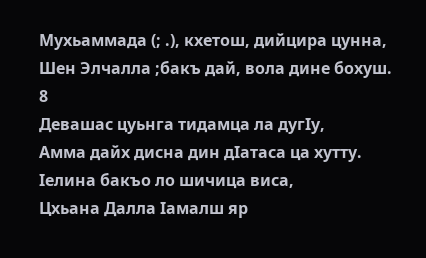Мухьаммада (; .), кхетош, дийцира цунна,
Шен Элчалла ;бакъ дай, вола дине бохуш.
8
Девашас цуьнга тидамца ла дугIу,
Амма дайх дисна дин дIатаса ца хутту.
Iелина бакъо ло шичица виса,
Цхьана Далла Iамалш яр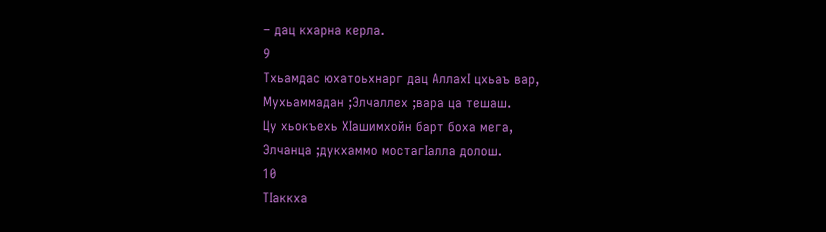– дац кхарна керла.
9
Тхьамдас юхатоьхнарг дац АллахI цхьаъ вар,
Мухьаммадан ;Элчаллех ;вара ца тешаш.
Цу хьокъехь ХIашимхойн барт боха мега,
Элчанца ;дукхаммо мостагIалла долош.
10
ТIаккха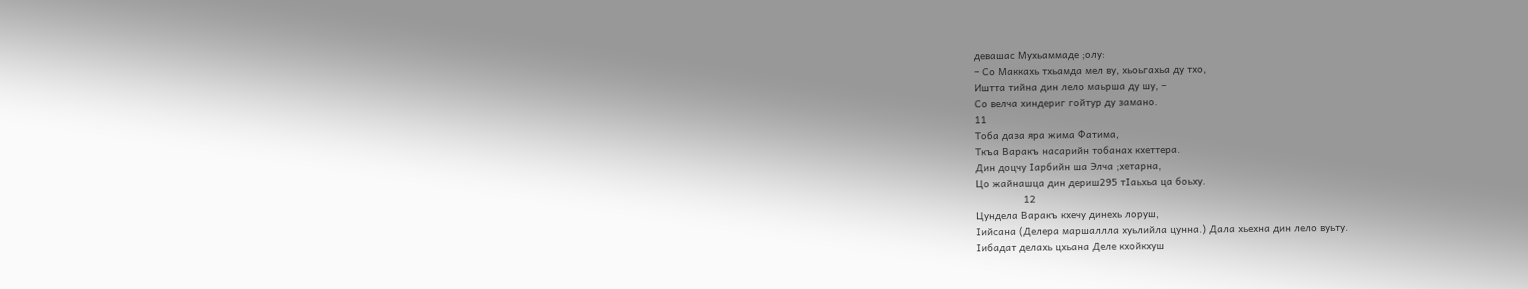девашас Мухьаммаде ;олу:
– Со Маккахь тхьамда мел ву, хьоьгахьа ду тхо,
Иштта тийна дин лело маьрша ду шу, –
Со велча хиндериг гойтур ду замано.
11
Тоба даза яра жима Фатима,
Ткъа Варакъ насарийн тобанах кхеттера.
Дин доцчу Iарбийн ша Элча ;хетарна,
Цо жайнашца дин дериш295 тIаьхьа ца боьху.
                12
Цундела Варакъ кхечу динехь лоруш,
Iийсана (Делера маршаллла хуьлийла цунна.) Дала хьехна дин лело вуьту.
Iибадат делахь цхьана Деле кхойкхуш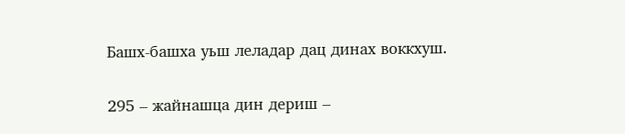Башх-башха уьш леладар дац динах воккхуш.

295 – жайнашца дин дериш –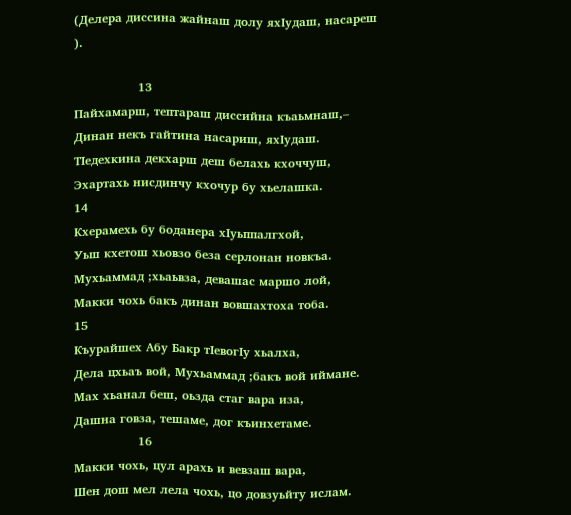(Делера диссина жайнаш долу яхIудаш, насареш ).

                13
Пайхамарш, тептараш диссийна къаьмнаш,–
Динан некъ гайтина насариш, яхIудаш.
ТIедехкина декхарш деш белахь кхоччуш,
Эхартахь нисдинчу кхочур бу хьелашка.
14
Кхерамехь бу боданера хIуьппалгхой,
Уьш кхетош хьовзо беза серлонан новкъа.
Мухьаммад ;хьаьвза, девашас маршо лой,
Макки чохь бакъ динан вовшахтоха тоба.
15
Къурайшех Абу Бакр тIевогIу хьалха,
Дела цхьаъ вой, Мухьаммад ;бакъ вой иймане.
Мах хьанал беш, оьзда стаг вара иза,
Дашна говза, тешаме, дог къинхетаме.
                16
Макки чохь, цул арахь и вевзаш вара,
Шен дош мел лела чохь, цо довзуьйту ислам.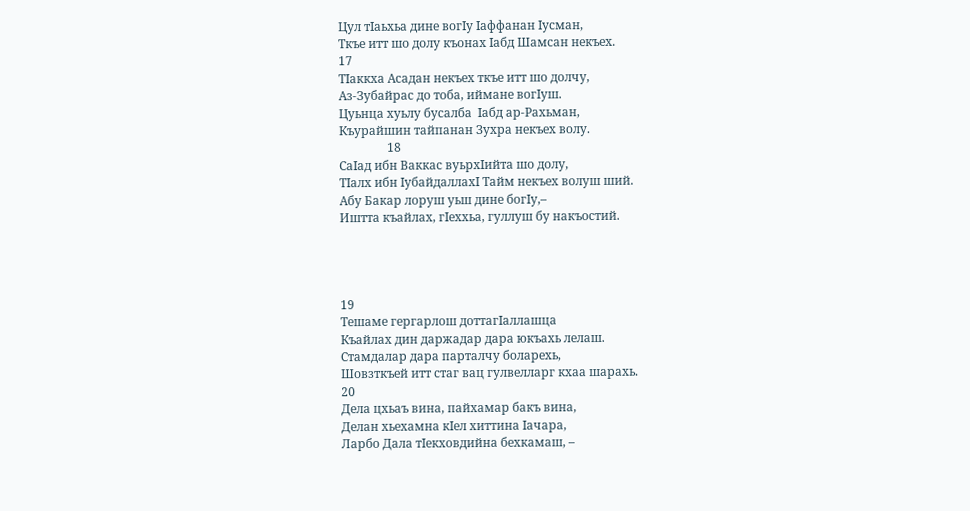Цул тIаьхьа дине вогIу Iаффанан Iусман,
Ткъе итт шо долу къонах Iабд Шамсан некъех.
17
ТIаккха Асадан некъех ткъе итт шо долчу,
Аз-Зубайрас до тоба, иймане вогIуш.
Цуьнца хуьлу бусалба  Iабд ар-Рахьман,
Къурайшин тайпанан Зухра некъех волу.
                18
СаIад ибн Ваккас вуьрхIийта шо долу,
ТIалх ибн IубайдаллахI Тайм некъех волуш ший.
Абу Бакар лоруш уьш дине богIу,–
Иштта къайлах, гIеххьа, гуллуш бу накъостий.




19
Тешаме гергарлош доттагIаллашца
Къайлах дин даржадар дара юкъахь лелаш.
Стамдалар дара парталчу боларехь,
Шовзткъей итт стаг вац гулвелларг кхаа шарахь.
20
Дела цхьаъ вина, пайхамар бакъ вина,
Делан хьехамна кIел хиттина Iачара,
Ларбо Дала тIекховдийна бехкамаш, –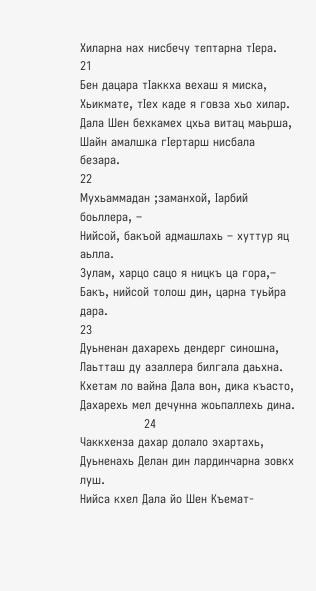Хиларна нах нисбечу тептарна тIера.
21
Бен дацара тIаккха вехаш я миска,
Хьикмате, тIех каде я говза хьо хилар.
Дала Шен бехкамех цхьа витац маьрша,
Шайн амалшка гIертарш нисбала безара.
22
Мухьаммадан ;заманхой, Iарбий боьллера, –
Нийсой, бакъой адмашлахь – хуттур яц аьлла.
Зулам, харцо сацо я ницкъ ца гора,–
Бакъ, нийсой толош дин, царна туьйра дара.
23
Дуьненан дахарехь дендерг синошна,
Лаьтташ ду азаллера билгала даьхна.
Кхетам ло вайна Дала вон, дика къасто,
Дахарехь мел дечунна жоьпаллехь дина.
                24
Чаккхенза дахар долало эхартахь,
Дуьненахь Делан дин лардинчарна зовкх луш.
Нийса кхел Дала йо Шен Къемат-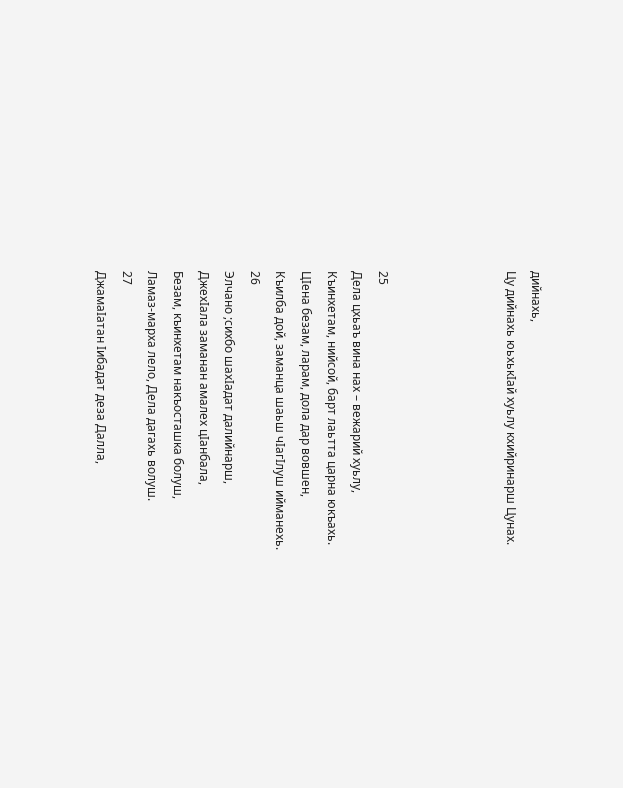дийнахь,
Цу дийнахь юьхькIай хуьлу кхийринарш Цунах.




25
Дела цхьаъ вина нах – вежарий хуьлу,
Къинхетам, нийсой, барт лаьтта царна юкъахь.
ЦIена безам, ларам, дола дар вовшен,
Къилба дой, заманца шаьш чIагIлуш ийманехь.
26
Элчано ;сихбо шахIадат далийнарш,
ДжехIала заманан амалех цIанбала,
Безам, къинхетам накъосташка болуш,
Ламаз-марха лело, Дела дагахь волуш.
27
ДжамаIатан Iибадат деза Далла,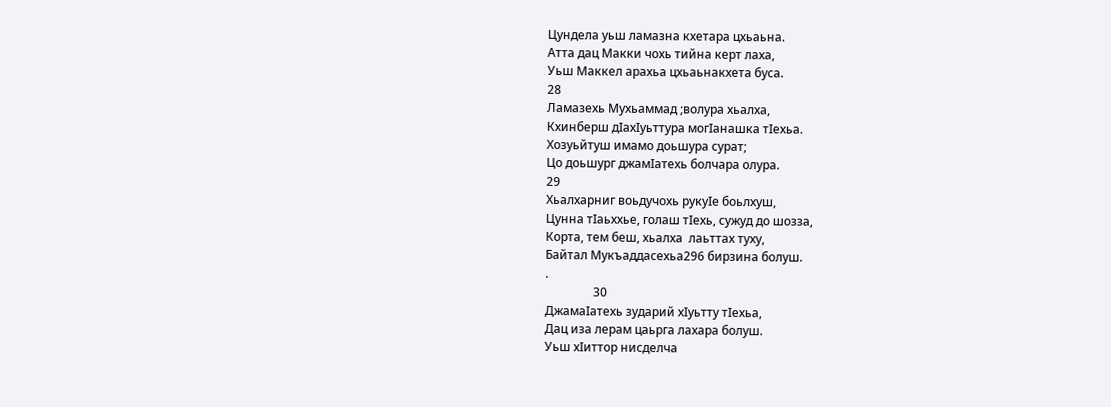Цундела уьш ламазна кхетара цхьаьна.
Атта дац Макки чохь тийна керт лаха,
Уьш Маккел арахьа цхьаьнакхета буса.
28
Ламазехь Мухьаммад ;волура хьалха,
Кхинберш дIахIуьттура могIанашка тIехьа.
Хозуьйтуш имамо доьшура сурат;
Цо доьшург джамIатехь болчара олура.
29
Хьалхарниг воьдучохь рукуIе боьлхуш,
Цунна тIаьххье, голаш тIехь, сужуд до шозза,
Корта, тем беш, хьалха  лаьттах туху,
Байтал Мукъаддасехьа296 бирзина болуш.
.
                30
ДжамаIатехь зударий хIуьтту тIехьа,
Дац иза лерам цаьрга лахара болуш.
Уьш хIиттор нисделча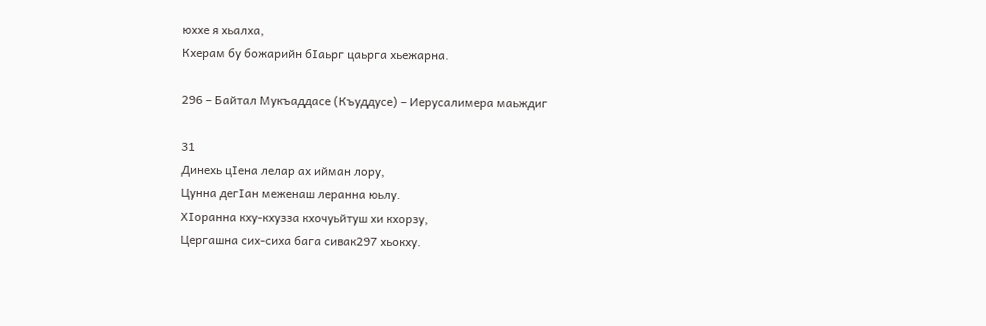юххе я хьалха,
Кхерам бу божарийн бIаьрг цаьрга хьежарна.

296 – Байтал Мукъаддасе (Къуддусе) – Иерусалимера маьждиг

31
Динехь цIена лелар ах ийман лору,
Цунна дегIан меженаш леранна юьлу.
ХIоранна кху-кхузза кхочуьйтуш хи кхорзу,
Цергашна сих-сиха бага сивак297 хьокху.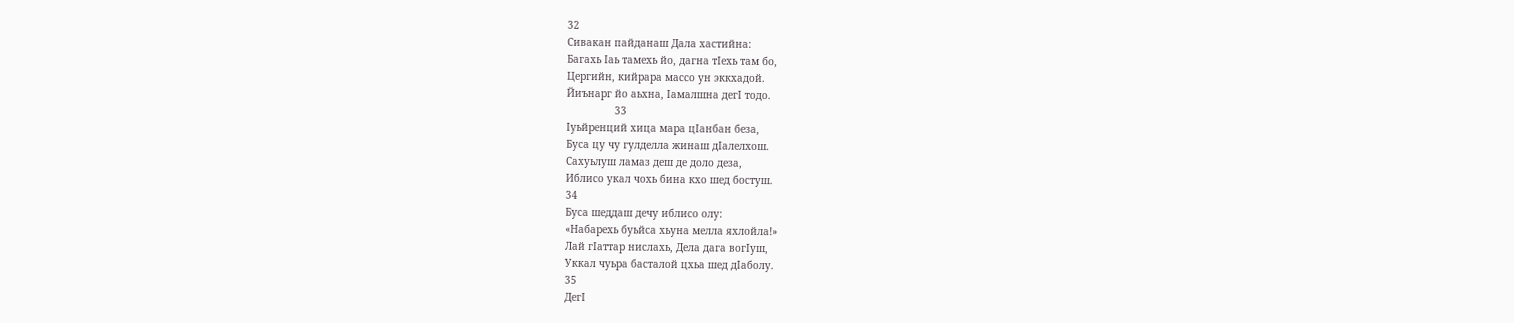32
Сивакан пайданаш Дала хастийна:
Багахь Iаь тамехь йо, дагна тIехь там бо,
Цергийн, кийрара массо ун эккхадой.
Йиънарг йо аьхна, Iамалшна дегI тодо.
                33
Iуьйренций хица мара цIанбан беза,
Буса цу чу гулделла жинаш дIалелхош.
Сахуьлуш ламаз деш де доло деза,
Иблисо укал чохь бина кхо шед бостуш.
34
Буса шеддаш дечу иблисо олу:
«Набарехь буьйса хьуна мелла яхлойла!»
Лай гIаттар нислахь, Дела дага вогIуш,
Уккал чуьра басталой цхьа шед дIаболу.
35
ДегI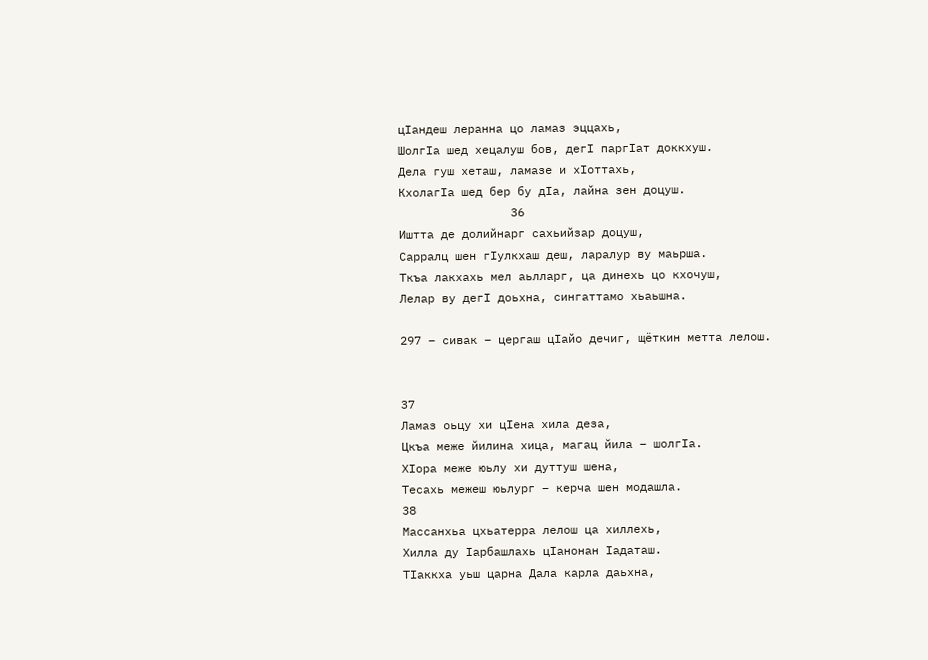цIандеш леранна цо ламаз эццахь,
ШолгIа шед хецалуш бов, дегI паргIат доккхуш.
Дела гуш хеташ, ламазе и хIоттахь,
КхолагIа шед бер бу дIа, лайна зен доцуш.
                36
Иштта де долийнарг сахьийзар доцуш,
Сарралц шен гIулкхаш деш, ларалур ву маьрша.
Ткъа лакхахь мел аьлларг, ца динехь цо кхочуш,
Лелар ву дегI доьхна, сингаттамо хьаьшна.

297 – сивак – цергаш цIайо дечиг, щёткин метта лелош.


37
Ламаз оьцу хи цIена хила деза,
Цкъа меже йилина хица, магац йила – шолгIа.
ХIора меже юьлу хи дуттуш шена,
Тесахь межеш юьлург – керча шен модашла.
38
Массанхьа цхьатерра лелош ца хиллехь,
Хилла ду Iарбашлахь цIанонан Iадаташ.
ТIаккха уьш царна Дала карла даьхна,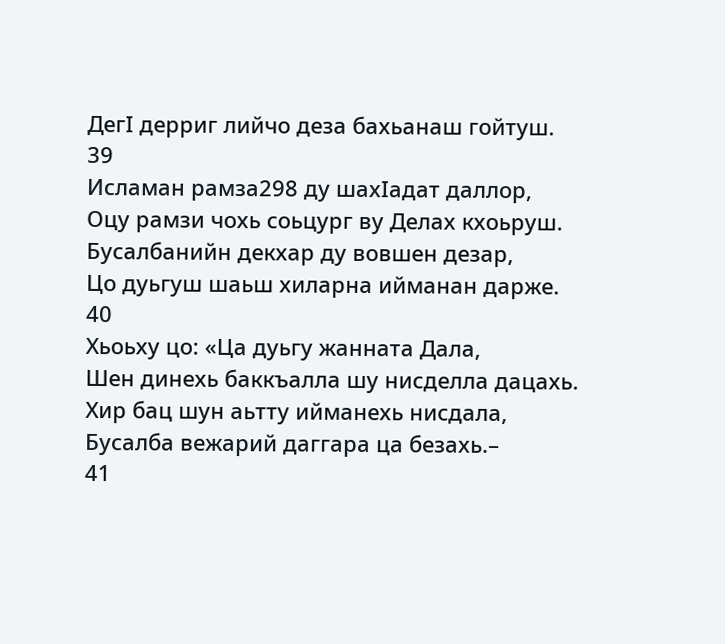ДегI дерриг лийчо деза бахьанаш гойтуш.
39
Исламан рамза298 ду шахIадат даллор,
Оцу рамзи чохь соьцург ву Делах кхоьруш.
Бусалбанийн декхар ду вовшен дезар,
Цо дуьгуш шаьш хиларна ийманан дарже.
40
Хьоьху цо: «Ца дуьгу жанната Дала,
Шен динехь баккъалла шу нисделла дацахь.
Хир бац шун аьтту ийманехь нисдала,
Бусалба вежарий даггара ца безахь.–
41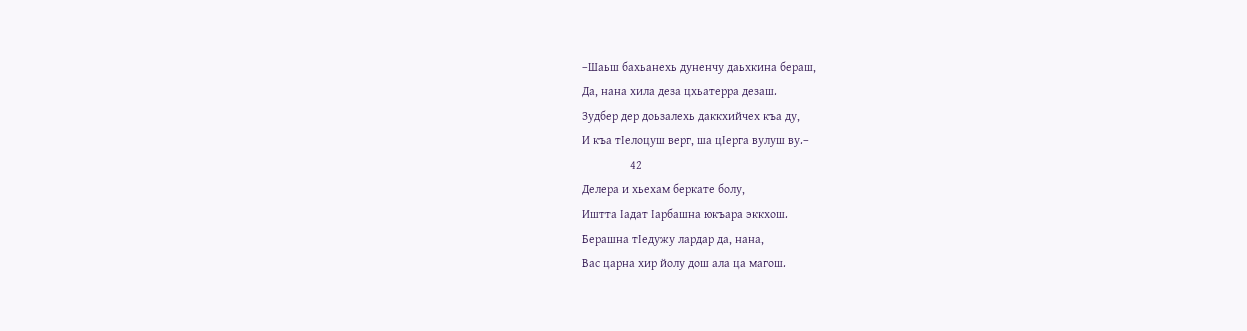–Шаьш бахьанехь дуненчу даьхкина бераш,
Да, нана хила деза цхьатерра дезаш.
Зудбер дер доьзалехь даккхийчех къа ду,
И къа тIелоцуш верг, ша цIерга вулуш ву.–
                42
Делера и хьехам беркате болу,
Иштта Iадат Iарбашна юкъара эккхош.
Берашна тIедужу лардар да, нана,
Вас царна хир йолу дош ала ца магош.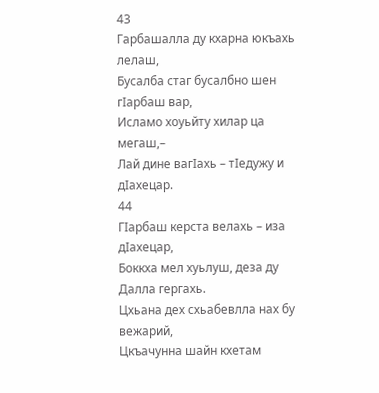43
Гарбашалла ду кхарна юкъахь лелаш,
Бусалба стаг бусалбно шен гIарбаш вар,
Исламо хоуьйту хилар ца мегаш,–
Лай дине вагIахь – тIедужу и дIахецар.
44
ГIарбаш керста велахь – иза дIахецар,
Боккха мел хуьлуш, деза ду Далла гергахь.
Цхьана дех схьабевлла нах бу вежарий,
Цкъачунна шайн кхетам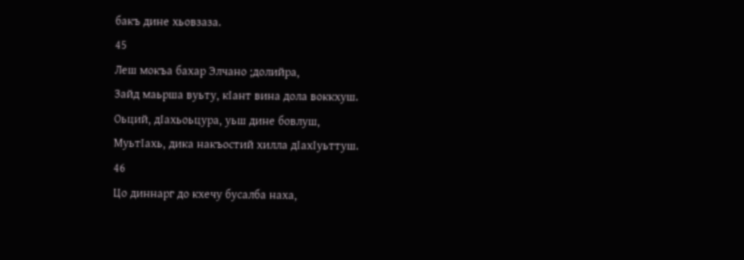бакъ дине хьовзаза.
45
Леш мокъа бахар Элчано ;долийра,
Зайд маьрша вуьту, кIант вина дола воккхуш.
Оьций, дIахьоьцура, уьш дине бовлуш,
МуьтIахь, дика накъостий хилла дIахIуьттуш.
46
Цо диннарг до кхечу бусалба наха,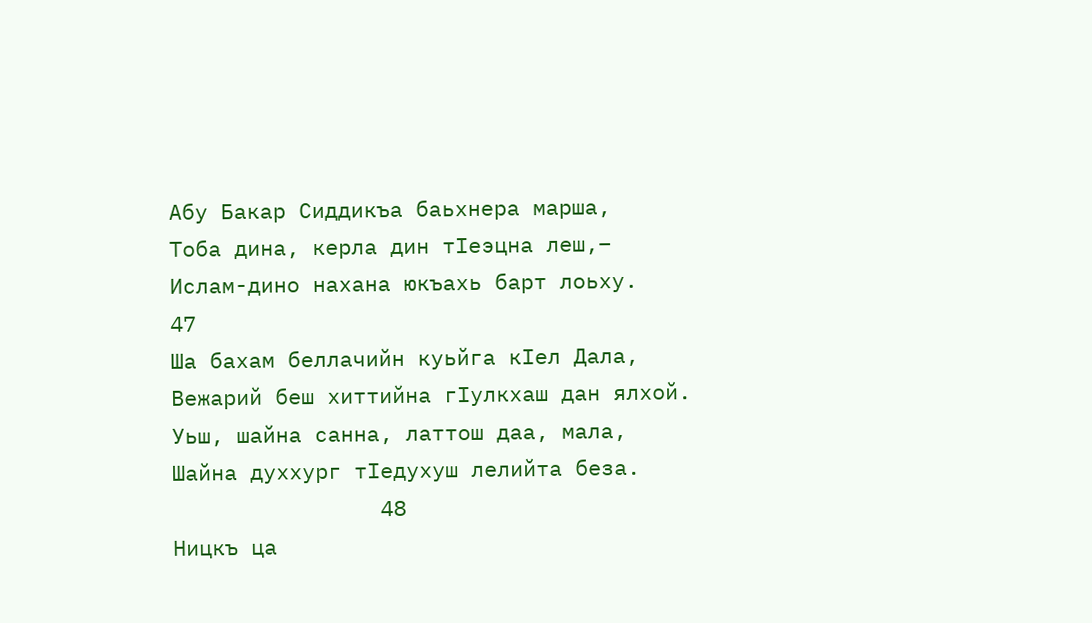Абу Бакар Сиддикъа баьхнера марша,
Тоба дина, керла дин тIеэцна леш,–
Ислам-дино нахана юкъахь барт лоьху.
47
Ша бахам беллачийн куьйга кIел Дала,
Вежарий беш хиттийна гIулкхаш дан ялхой.
Уьш, шайна санна, латтош даа, мала,
Шайна духхург тIедухуш лелийта беза.
                48
Ницкъ ца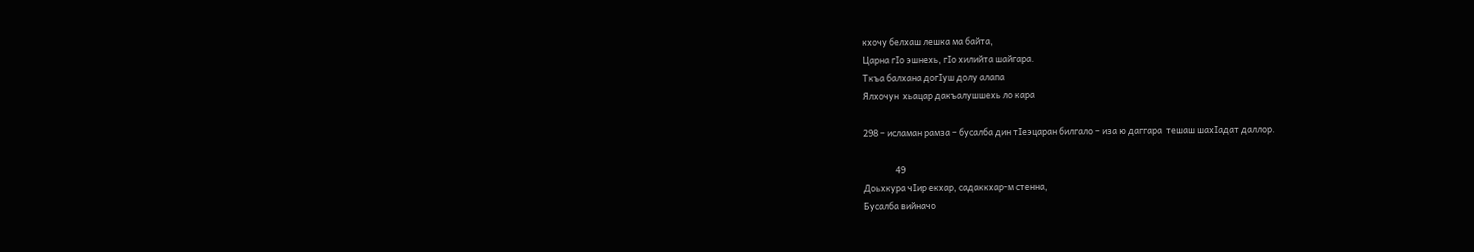кхочу белхаш лешка ма байта,
Царна гIо эшнехь, гIо хилийта шайгара.
Ткъа балхана догIуш долу алапа
Ялхочун  хьацар дакъалушшехь ло кара

298 – исламан рамза – бусалба дин тIеэцаран билгало – иза ю даггара  тешаш шахIадат даллор.

                49
Доьхкура чIир екхар, садаккхар-м стенна,
Бусалба вийначо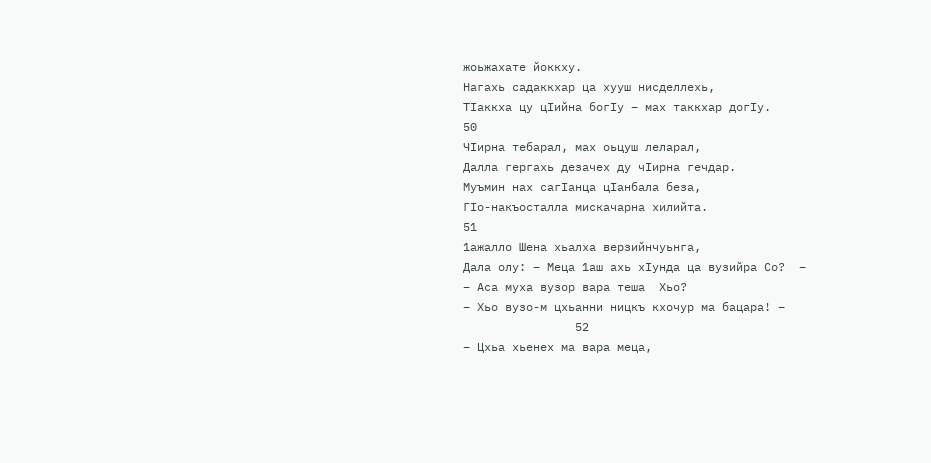жоьжахате йоккху.
Нагахь садаккхар ца хууш нисделлехь,
ТIаккха цу цIийна богIу – мах таккхар догIу.
50
ЧIирна тебарал, мах оьцуш леларал,
Далла гергахь дезачех ду чIирна гечдар.
Муъмин нах сагIанца цIанбала беза,
ГIо-накъосталла мискачарна хилийта.
51
1ажалло Шена хьалха верзийнчуьнга,
Дала олу: – Меца 1аш ахь хIунда ца вузийра Со?  –
– Аса муха вузор вара теша  Хьо?
– Хьо вузо-м цхьанни ницкъ кхочур ма бацара! –
                52
– Цхьа хьенех ма вара меца,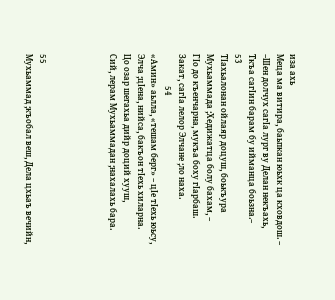иза ахь
Меца ма витира, баьпкан юьхк ца кховдош. –
–Шен долчух сагIа лург ву Делан некъахь,
Ткъа сагIин барам бу ийманца боьзна.–
53
ТIахьалонан ойлаяр доцуш, боькъура
Мухьаммада ;Хедижатца болу бахам, –
ГIо до къенчарна, мукъа боху гIарбаш.
Закат, сагIа лелор Элчане ;ло наха.
                54
«Амин» аьлла, «тешам берг» – цIе тIехь юьсу,
Элча ;цIена, нийса, бакъон тIехь хиларна.
Цо озар шегахьа дийр доций хууш,
Сий, лерам Мухьаммадан ;нахалахь бара.




55
Мухьаммад ;къобал веш, Дела цхьаъ вечийн,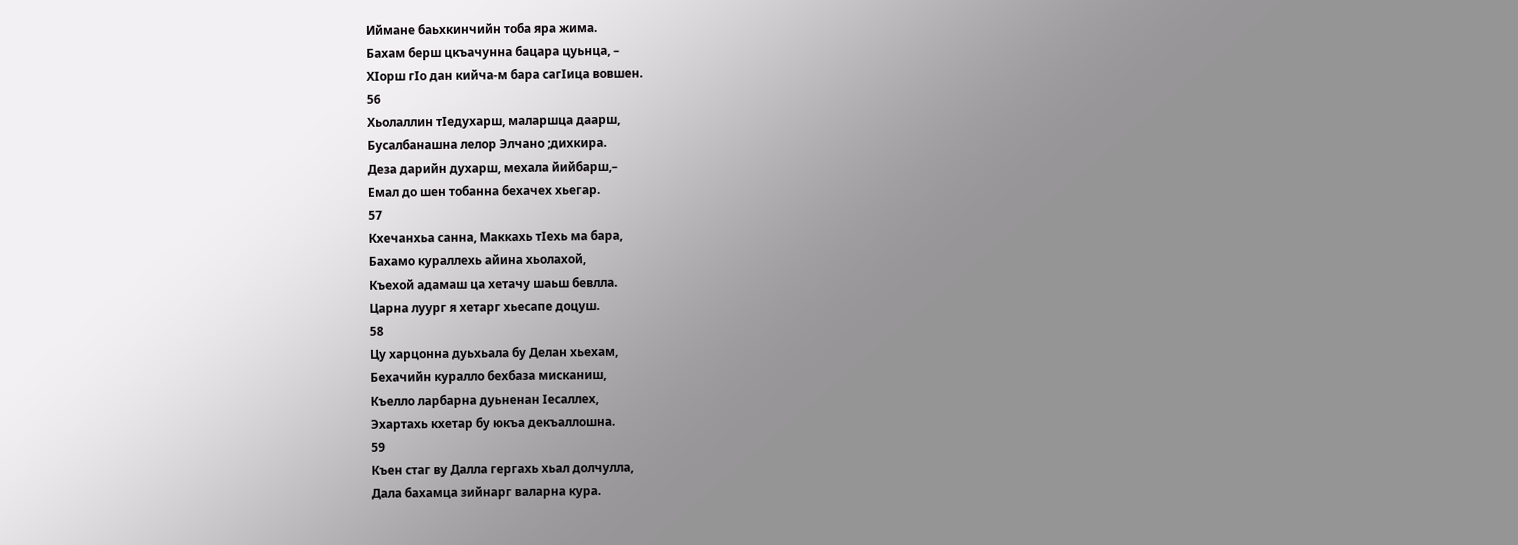Иймане баьхкинчийн тоба яра жима.
Бахам берш цкъачунна бацара цуьнца, –
ХIорш гIо дан кийча-м бара сагIица вовшен.
56
Хьолаллин тIедухарш, маларшца даарш,
Бусалбанашна лелор Элчано ;дихкира.
Деза дарийн духарш, мехала йийбарш,–
Емал до шен тобанна бехачех хьегар.
57
Кхечанхьа санна, Маккахь тIехь ма бара,
Бахамо кураллехь айина хьолахой,
Къехой адамаш ца хетачу шаьш бевлла.
Царна луург я хетарг хьесапе доцуш.
58
Цу харцонна дуьхьала бу Делан хьехам,
Бехачийн куралло бехбаза мисканиш,
Къелло ларбарна дуьненан Iесаллех,
Эхартахь кхетар бу юкъа декъаллошна.
59
Къен стаг ву Далла гергахь хьал долчулла,
Дала бахамца зийнарг валарна кура.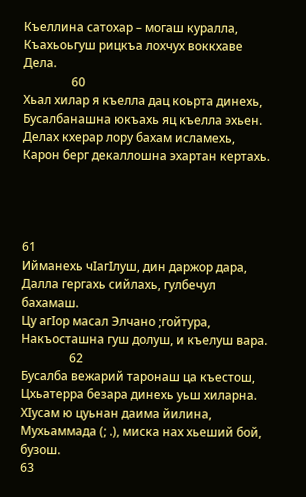Къеллина сатохар – могаш куралла,
Къахьоьгуш рицкъа лохчух воккхаве Дела.
                60
Хьал хилар я къелла дац коьрта динехь,
Бусалбанашна юкъахь яц къелла эхьен.
Делах кхерар лору бахам исламехь,
Карон берг декаллошна эхартан кертахь.




61
Ийманехь чIагIлуш, дин даржор дара,
Далла гергахь сийлахь, гулбечул бахамаш.
Цу агIор масал Элчано ;гойтура,
Накъосташна гуш долуш, и къелуш вара.
                62
Бусалба вежарий таронаш ца къестош,
Цхьатерра безара динехь уьш хиларна.
ХIусам ю цуьнан даима йилина,
Мухьаммада (; .), миска нах хьеший бой, бузош.
63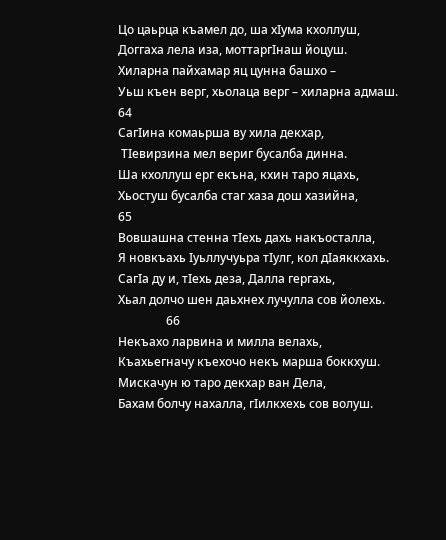Цо цаьрца къамел до, ша хIума кхоллуш,
Доггаха лела иза, моттаргIнаш йоцуш.
Хиларна пайхамар яц цунна башхо –
Уьш къен верг, хьолаца верг – хиларна адмаш.
64
СагIина комаьрша ву хила декхар,
 ТIевирзина мел вериг бусалба динна.
Ша кхоллуш ерг екъна, кхин таро яцахь,
Хьостуш бусалба стаг хаза дош хазийна,
65
Вовшашна стенна тIехь дахь накъосталла,
Я новкъахь Iуьллучуьра тIулг, кол дIаяккхахь.
СагIа ду и, тIехь деза, Далла гергахь,
Хьал долчо шен даьхнех лучулла сов йолехь.
                66
Некъахо ларвина и милла велахь,
Къахьегначу къехочо некъ марша боккхуш.
Мискачун ю таро декхар ван Дела,
Бахам болчу нахалла, гIилкхехь сов волуш.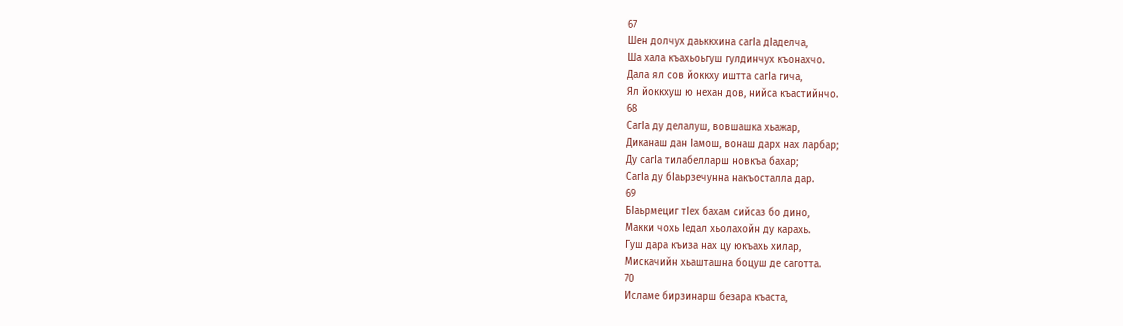67
Шен долчух даьккхина сагIа дIаделча,
Ша хала къахьоьгуш гулдинчух къонахчо.
Дала ял сов йоккху иштта сагIа гича,
Ял йоккхуш ю нехан дов, нийса къастийнчо.
68
СагIа ду делалуш, вовшашка хьажар,
Диканаш дан Iамош, вонаш дарх нах ларбар;
Ду сагIа тилабелларш новкъа бахар;
СагIа ду бIаьрзечунна накъосталла дар.
69
БIаьрмециг тIех бахам сийсаз бо дино,
Макки чохь Iедал хьолахойн ду карахь.
Гуш дара къиза нах цу юкъахь хилар,
Мискачийн хьашташна боцуш де саготта.
70
Исламе бирзинарш безара къаста,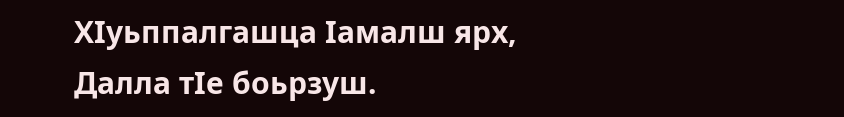ХIуьппалгашца Iамалш ярх, Далла тIе боьрзуш.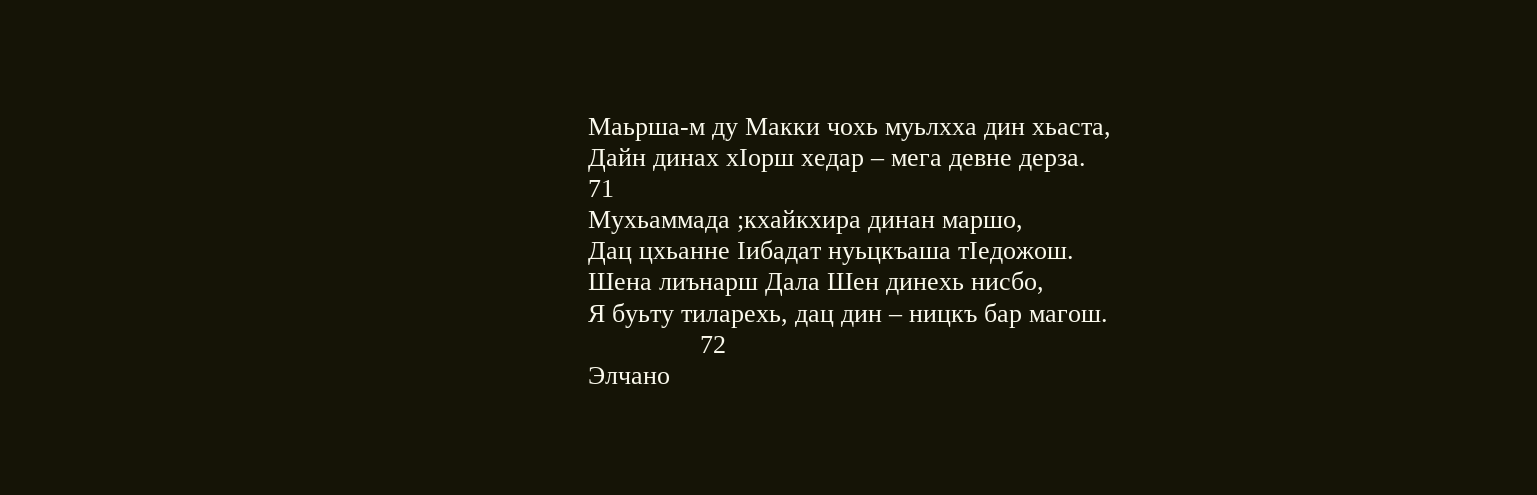Маьрша-м ду Макки чохь муьлхха дин хьаста,
Дайн динах хIорш хедар – мега девне дерза.
71
Мухьаммада ;кхайкхира динан маршо,
Дац цхьанне Iибадат нуьцкъаша тIедожош.
Шена лиънарш Дала Шен динехь нисбо,
Я буьту тиларехь, дац дин – ницкъ бар магош.
                72
Элчано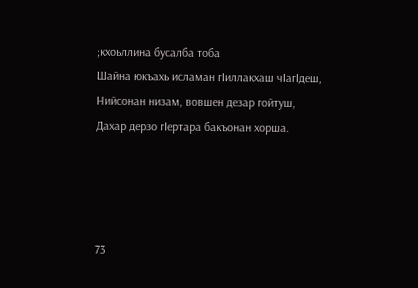;кхоьллина бусалба тоба
Шайна юкъахь исламан гIиллакхаш чIагIдеш,
Нийсонан низам, вовшен дезар гойтуш,
Дахар дерзо гIертара бакъонан хорша.




73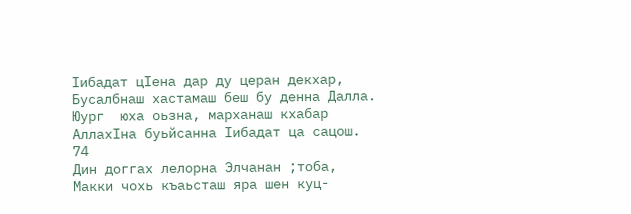Iибадат цIена дар ду церан декхар,
Бусалбнаш хастамаш беш бу денна Далла.
Юург  юха оьзна, марханаш кхабар
АллахIна буьйсанна Iибадат ца сацош.
74
Дин доггах лелорна Элчанан ;тоба,
Макки чохь къаьсташ яра шен куц-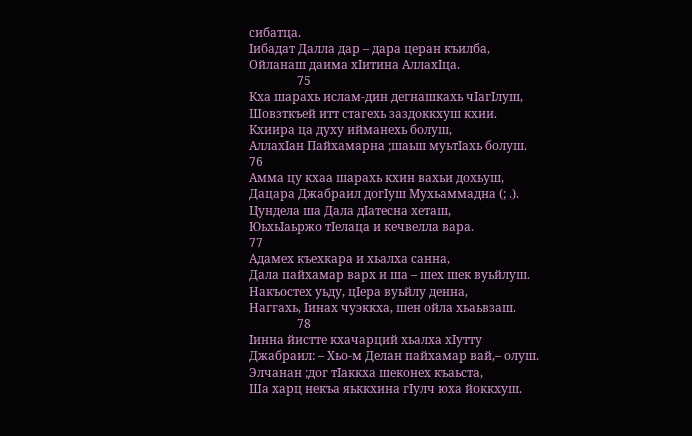сибатца.
Iибадат Далла дар – дара церан къилба,
Ойланаш даима хIитина АллахIца.
                75
Кха шарахь ислам-дин дегнашкахь чIагIлуш,
Шовзткъей итт стагехь заздоккхуш кхии.
Кхиира ца духу ийманехь болуш,
АллахIан Пайхамарна ;шаьш муьтIахь болуш.
76
Амма цу кхаа шарахь кхин вахьи дохьуш,
Дацара Джабраил догIуш Мухьаммадна (; .).
Цундела ша Дала дIатесна хеташ,
ЮьхьIаьржо тIелаца и кечвелла вара.
77
Адамех къехкара и хьалха санна,
Дала пайхамар варх и ша – шех шек вуьйлуш.
Накъостех уьду, цIера вуьйлу денна,
Наггахь, Iинах чуэккха, шен ойла хьаьвзаш.
                78
Iинна йистте кхачарций хьалха хIутту
Джабраил: – Хьо-м Делан пайхамар вай,– олуш.
Элчанан ;дог тIаккха шеконех къаьста,
Ша харц некъа яьккхина гIулч юха йоккхуш.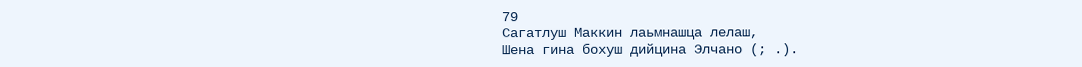79
Сагатлуш Маккин лаьмнашца лелаш,
Шена гина бохуш дийцина Элчано (; .).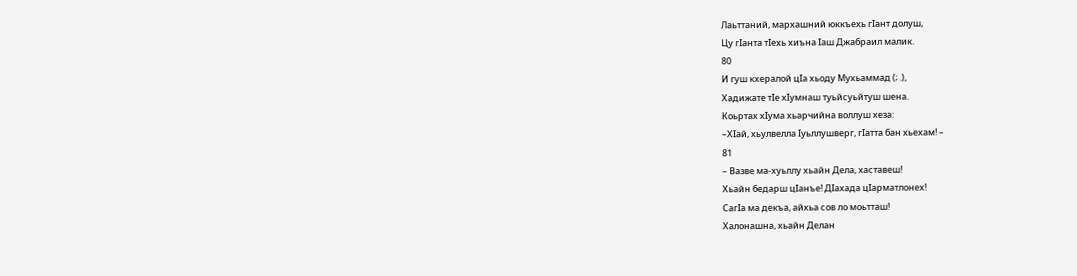Лаьттаний, мархашний юккъехь гIант долуш,
Цу гIанта тIехь хиъна Iаш Джабраил малик.
80
И гуш кхералой цIа хьоду Мухьаммад (; .),
Хадижате тIе хIумнаш туьйсуьйтуш шена.
Коьртах хIума хьарчийна воллуш хеза:
–ХIай, хьулвелла Iуьллушверг, гIатта бан хьехам! –
81
– Вазве ма-хуьллу хьайн Дела, хаставеш!
Хьайн бедарш цIанъе! ДIахада цIарматлонех!
СагIа ма декъа, айхьа сов ло моьтташ!
Халонашна, хьайн Делан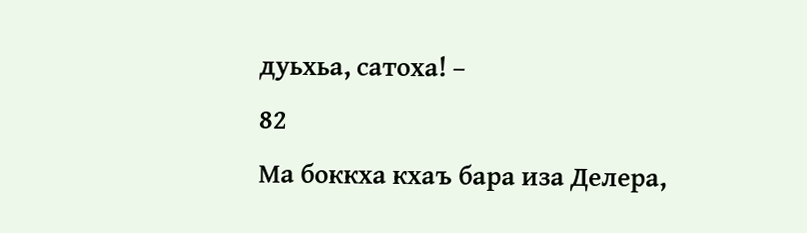дуьхьа, сатоха! –
82
Ма боккха кхаъ бара иза Делера,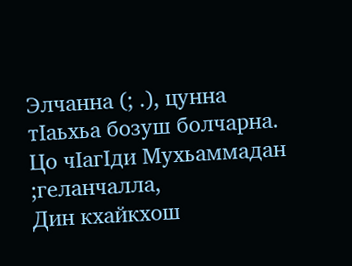Элчанна (; .), цунна тIаьхьа бозуш болчарна.
Цо чIагIди Мухьаммадан ;геланчалла,
Дин кхайкхош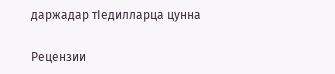даржадар тIедилларца цунна


Рецензии